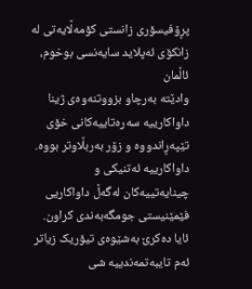پڕۆفیسۆری زانستی کۆمەڵایەتی لە زانکۆی ئەپلاید سایەنسی بوخوم، ئاڵمان
وادێتە بەرچاو بزووتنەوەی ژینا داواکارییە سەرەتاییەکانی خۆی تێپەڕاندووە و زۆر بەربڵاوتر بووە. داواکارییە ئەتنیکی و چینایەتییەکان لەگەڵ داواکاریی فێمێنیستی جومگەبەندی کراون. ئایا دەکرێ بەشێوەی تیۆریک زیاتر ئەم تایبەتمەندییە شی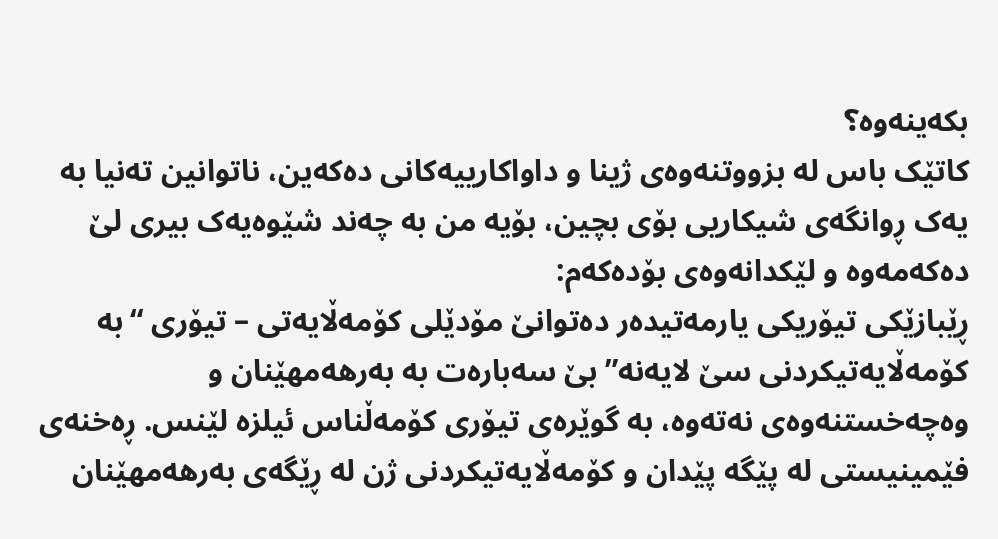بکەینەوە؟
کاتێک باس لە بزووتنەوەی ژینا و داواکارییەکانی دەکەین، ناتوانین تەنیا بە یەک ڕوانگەی شیکاریی بۆی بچین، بۆیە من بە چەند شێوەیەک بیری لێ دەکەمەوە و لێکدانەوەی بۆدەکەم:
ڕێبازێکی تیۆریکی یارمەتیدەر دەتوانێ مۆدێلی کۆمەڵایەتی – تیۆری “بە کۆمەڵایەتیکردنی سێ لایەنە” بێ سەبارەت بە بەرهەمهێنان و وەچەخستنەوەی نەتەوە، بە گوێرەی تیۆری کۆمەڵناس ئیلزە لێنس. ڕەخنەی فێمینیستی لە پێگە پێدان و کۆمەڵایەتیکردنی ژن لە ڕێگەی بەرهەمهێنان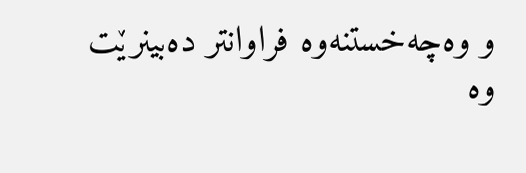و وەچەخستنەوە فراوانتر دەبینرێت وە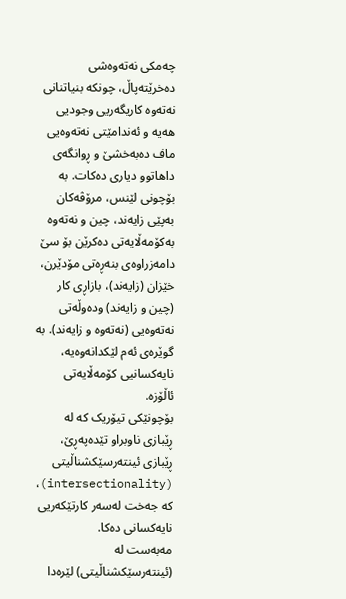چەمکی نەتەوەشی دەخرێتەپاڵ، چونکە بنیاتنانی نەتەوە کاریگەریی وجودیی هەیە و ئەندامێتی نەتەوەیی ماف دەبەخشێ و ڕوانگەی داهاتوو دیاری دەکات. بە بۆچونی لێنس، مرۆڤەکان بەپێی زایەند، چین و نەتەوە بەکۆمەڵایەتی دەکرێن بۆ سێ دامەزراوەی بنەڕەتی مۆدێرن، خێزان (زایەند)، بازاڕی کار (چین و زایەند) ودەوڵەتی نەتەوەیی (نەتەوە و زایەند). بە گوێرەی ئەم لێکدانەوەیە، نایەکسانیی کۆمەڵایەتی ئاڵۆزە.
بۆچونێکی تیۆریک کە لە ڕێبازی ناوبراو تێدەپەڕێ، ڕێبازی ئینتەرسێکشناڵیتی (intersectionality)، کە جەخت لەسەر کارتێکەریی نایەکسانی دەکا.
مەبەست لە (ئینتەرسێکشناڵیتی) لێرەدا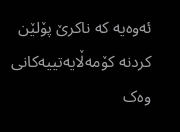ئەوەیە کە ناکرێ پۆلێن کردنە کۆمەڵایەتییەکانی وەک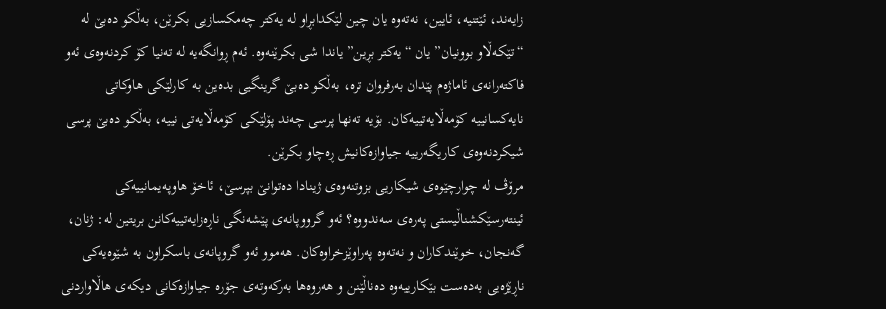زایەند، ئێتنیە، ئایین، نەتەوە یان چین لێکدابڕاو لە یەکتر چەمکسازیی بکرێن، بەڵکو دەبێ لە “تێکەڵاو بوونیان” یان “یەکتر بڕین” یاندا شی بکرێنەوە. ئەم ڕوانگەیە لە تەنیا کۆ کردنەوەی ئەو فاکتەرانەی ئاماژەم پێدان بەرفروان ترە، بەڵکو دەبێ گرینگیی بدەین بە کارلێکی هاوکاتی نایەکسانییە کۆمەڵایەتییەکان. بۆیە تەنها پرسی چەند پۆلێکی کۆمەڵایەتی نییە، بەڵکو دەبێ پرسی شیکردنەوەی کاریگەرییە جیاوازەکانیش ڕەچاو بکرێن.
مرۆڤ لە چوارچێوەی شیکاریی بزوتنەوەی ژینادا دەتوانێ بپرسێ، ئاخۆ هاوپەیمانییەکی ئینتەرسێکشناڵیستی پەرەی سەندووە؟ ئەو گرووپانەی پێشەنگی ناڕەزایەتییەکانن بریتین لە: ژنان، گەنجان، خوێندکاران و نەتەوە پەراوێزخراوەکان. هەموو ئەو گروپانەی باسکراون بە شێوەیەکی ناڕێژەیی بەدەست بێکارییەوە دەناڵێنن و هەروەها بەرکەوتەی جۆرە جیاوازەکانی دیکەی هاڵاواردنی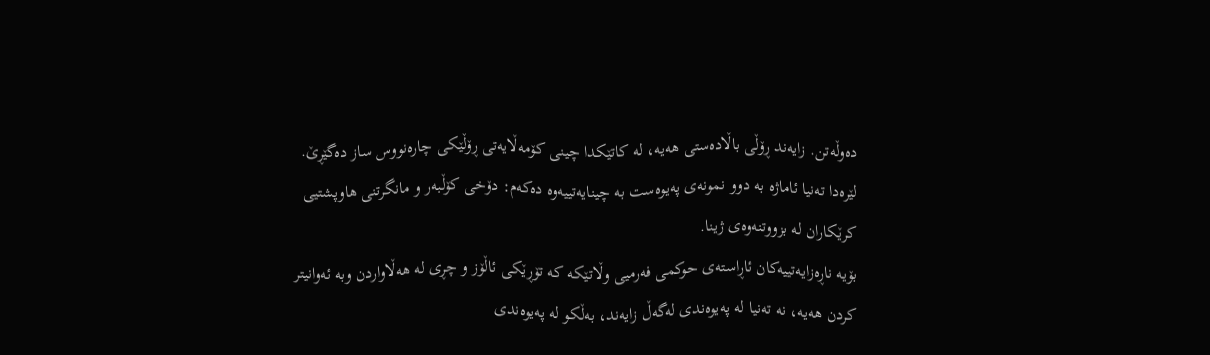دەوڵەتن. زایەند ڕۆڵی باڵادەستی هەیە، لە کاتێکدا چینی کۆمەڵایەتی ڕۆڵێکی چارەنووس ساز دەگێڕێ. لێرەدا تەنیا ئاماژە بە دوو نمونەی پەیوەست بە چینایەتییەوە دەکەم: دۆخی کۆڵبەر و مانگرتنی هاوپشتیی کرێکاران لە بزووتنەوەی ژینا.
بۆیە ناڕەزایەتییەکان ئاڕاستەی حوکمی فەرمیی وڵاتێکە کە تۆڕێکی ئاڵۆز و چڕی لە هەڵاواردن وبە ئەوانیتر کردن هەیە، نە تەنیا لە پەیوەندی لەگەڵ زایەند، بەڵکو لە پەیوەندی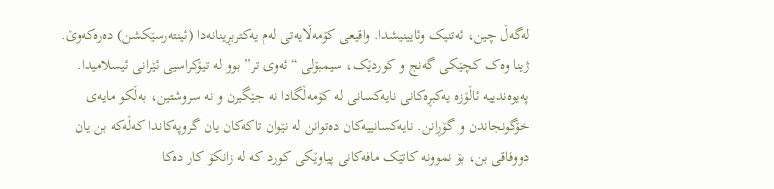لەگەڵ چین، ئەتنیک وئایینیشدا. واقیعی کۆمەڵایەتی لەم یەکتربڕینانەدا (ئینتەرسێکشن) دەرەکەوێ. ژینا وەک کچێکی گەنج و کوردێک، سیمبۆلی “ئەوی تر” بوو لە تیۆکراسیی ئێرانی ئیسلامیدا.
پەیوەندییە ئاڵۆزە یەکبڕەکانی نایەکسانی لە کۆمەڵگادا نە جێگیرن و نە سروشتین، بەڵکو مایەی خۆگونجاندن و گۆڕانن. نایەکسانییەکان دەتوانن لە نێوان تاکەکان یان گروپەکاندا کەڵەکە بن یان دووفاقی بن، بۆ نموونە کاتێک مافەکانی پیاوێکی کورد کە لە زانکۆ کار دەکا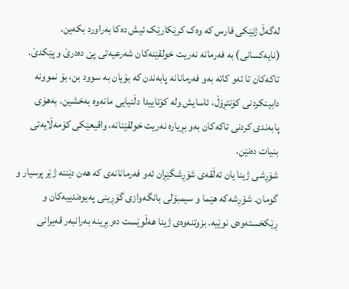لەگەڵ ژنێکی فارس کە وەک کرێکارێک ئیش دەکا بەراورد بکەین. (نایەکسانی) بە فەرمانە نەریت خولقێنەکان شەرعیەتی پێ دەدرێ و پێکدێ. تاکەکان تا ئەو کاتە بەو فەرمانانە پابەندن کە بۆیان بە سوود بن، بۆ نموونە دابینکردنی کۆنتڕۆڵ، ئاسایش ولە کۆتاییدا دڵنیایی مانەوە بەخشین. بەهۆی پابەندی کردنی تاکەکان بەو بڕیارە نەریت خولقێنانە، واقیعێکی کۆمەڵایەتی بنیات دەنێن.
شۆڕشی ژینا یان ئەڵقەی شۆڕشگێڕان ئەو فەرمانانەی کە هەن دێننە ژێر پرسیار و گومان. شۆڕشەکە هێما و سیمبۆلی بانگەوازی گۆڕینی پەیوەندییەکان و ڕێکخستەوەی نوێیە. بزوتنەوەی ژینا هەڵوێست دەربڕینە بەرانبەر قەیرانی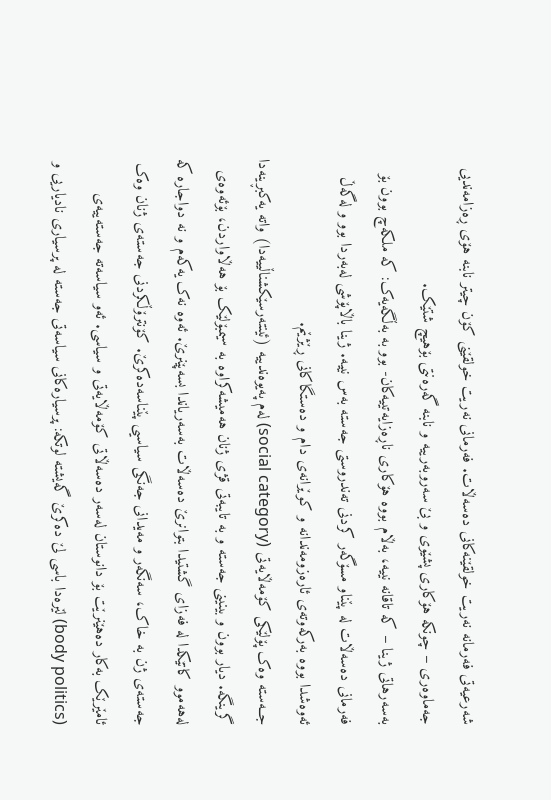شەرعیەتی فەرمانە نەریت خولقێنەکانی دەسەڵات. فەرمانی نەریت خولقێنی کۆن چیتر نابنە هۆی ڕەزامەندیی جەماوەری – چونکە هۆکاری پشێوی و بێ سەروبەرییە و نابنە گەرەنتی بۆهیچ شتێک.
بەسەرهاتی ژینا – کە تاقانە نییە، بەڵام بووە هۆکاری ناڕەزایەتییەکان- بوو بە بەڵگەیەک: کە ملکەچ بوون بۆ فەرمانی دەسەڵات لە پێناو مسۆگەر کردنی تەندروستی جەستە بەس نییە. ژینا باڵاپۆشی لەبەردا بوو و لەگەڵ ئەوەشدا بووە بەرکەوتەی ئارەزومەندانە و کوێرانەی دام و دەستگاکانی ڕێژێم.
جــەستە وەک پۆلێکی کۆمەڵایەتی (social category) لەم پەیوەندییە (ئینتەرسێکشناڵییەدا) واتە یەکبڕینەدا گرینگە. دیار بوون و بینینی جەستە و بە تایبەتی قژی ژنان هەمیشەکراوە بە سیمبۆلێک بۆ هەڵاواردن، بۆئەوەی لەهەموو کاتێکدا لە فەزای گشتیدا بتوانرێ دەسەڵات بەسەریاندا بسەپێنرێ. ئەوە نەک یەکەم و نە دواجارە کە جەستەی ژن بە خاک، سەنگەر و مەیدانی جەنگی سیاسیی پێناسەدەکرێ. کۆنترۆڵکردنی جەستەی ژنان وەک ئامێرێک بەکار دەهێنرێت بۆ دانوستان لەسەر دەسەڵاتی کۆمەڵایەتی و سیاسی. ئەو سیاسەتە جەستەییەی (body politics) لێرەدا باسی لێ دەکرێ گەیشتە لوتکە: پرسیارەکانی سیاسەتی جەستە لە پرسیاری نادیاریی و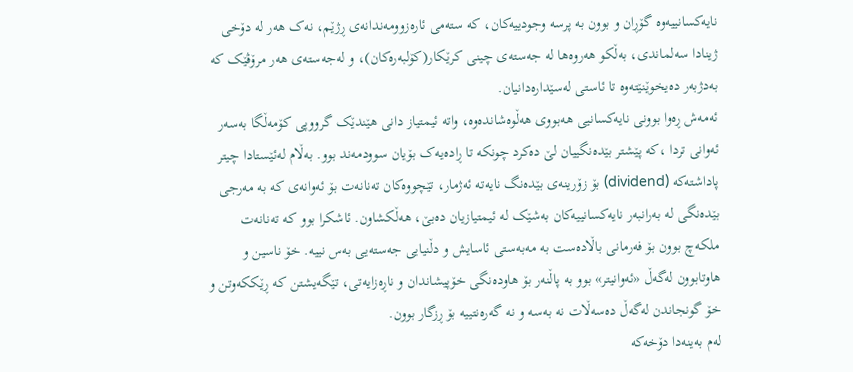نایەکسانییەوە گۆڕان و بوون بە پرسە وجودییەکان، کە ستەمی ئارەزوومەندانەی ڕژێم، نەک هەر لە دۆخی ژینادا سەلماندی، بەڵکو هەروەها لە جەستەی چینی کرێکار(کۆلبەرەکان)، و لەجەستەی هەر مرۆڤێک کە بەدژبەر دەیخوێنێتەوە تا ئاستی لەسێدارەدانیان.
ئەمەش ڕەوا بوونی نایەکسانیی هەبووی هەڵوەشاندەوە، واتە ئیمتیاز دانی هێندێک گرووپی کۆمەڵگا بەسەر ئەوانی تردا ،کە پێشتر بێدەنگییان لێ دەکرد چونکە تا ڕادەیەک بۆیان سوودمەند بوو. بەڵام لەئێستادا چیتر پاداشتەکە (dividend) بۆ زۆرینەی بێدەنگ نایەتە ئەژمار، تێچووەکان تەنانەت بۆ ئەوانەی کە بە مەرجی بێدەنگی لە بەرانبەر نایەکسانییەکان بەشێک لە ئیمتیازیان دەبێ، هەڵکشاون. ئاشکرا بوو کە تەنانەت ملکەچ بوون بۆ فەرمانی باڵادەست بە مەبەستی ئاسایش و دڵنیایی جەستەیی بەس نییە. خۆ ناسین و هاوتابوون لەگەڵ «ئەوانیتر» بوو بە پاڵنەر بۆ هاودەنگی خۆپیشاندان و ناڕەزایەتی، تێگەیشتن کە ڕێککەوتن و خۆ گونجاندن لەگەڵ دەسەڵات نە بەسە و نە گەرەنتییە بۆ ڕزگار بوون.
لەم بەینەدا دۆخەکە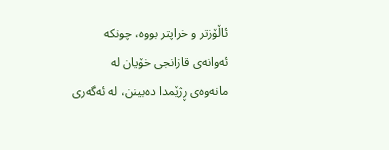ئاڵۆزتر و خراپتر بووە، چونکە ئەوانەی قازانجی خۆیان لە مانەوەی ڕژێمدا دەبینن، لە ئەگەری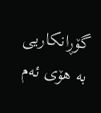گۆڕانکاریی بە هۆی ئەم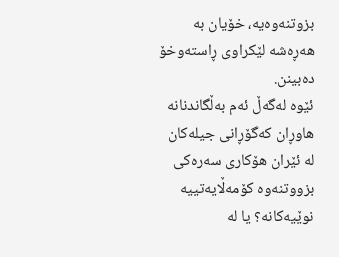بزوتنەوەیە، خۆیان بە هەڕەشە لێکراوی ڕاستەوخۆ دەبینن.
ئێوە لەگەڵ ئەم بەڵگاندنانە هاوڕان کەگۆڕانی جیلەکان لە ئێران هۆکاری سەرەکی بزووتنەوە کۆمەڵایەتییە نوێیەکانە؟ یا لە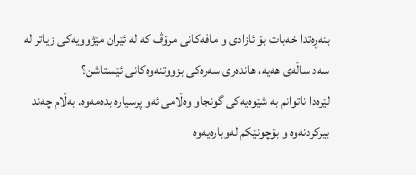بنەڕەتدا خەبات بۆ ئازادی و مافەکانی مرۆڤ کە لە ئێران مێژوویەکی زیاتر لە سەد ساڵەی هەیە، هاندەری سەرەکی بزووتنەوەکانی ئێستاشن؟
لێرەدا ناتوانم بە شێوەیەکی گونجاو وەڵامی ئەو پرسیارە بدەمەوە. بەڵام چەند بیرکردنەوە و بۆچونێکم لەوبارەیەوە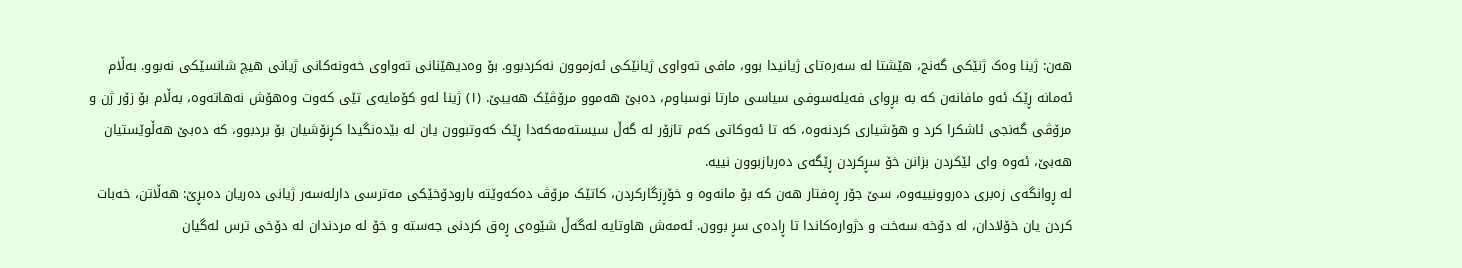هەن: ژینا وەک ژنێکی گەنج، هێشتا لە سەرەتای ژیانیدا بوو، مافی تەواوی ژیانێکی ئەزموون نەکردبوو. بۆ وەدیهێنانی تەواوی خەونەکانی ژیانی هیچ شانسێکی نەبوو. بەڵام ئەمانە ڕێک ئەو مافانەن کە بە بڕوای فەیلەسوفی سیاسی مارتا نوسباوم، دەبێ هەموو مرۆڤێک هەیبێ. (١) ژینا لەو کۆمایەی تێی کەوت وەهۆش نەهاتەوە، بەڵام بۆ زۆر ژن و مرۆڤی گەنجی ئاشکرا کرد و هۆشیاری کردنەوە، کە تا ئەوکاتی کەم تازۆر لە گەڵ سیستەمەکەدا ڕێک کەوتبوون یان لە بێدەنگیدا کڕنۆشیان بۆ بردبوو، کە دەبێ هەڵوێستیان هەبێ، ئەوە وای لێکردن بزانن خۆ سڕکردن ڕێگەی دەربازبوون نییە.
لە ڕوانگەی زەبری دەروونییەوە، سێ جۆر ڕەفتار هەن کە بۆ مانەوە و خۆڕزگارکردن، کاتێک مرۆڤ دەکەوێتە بارودۆخێکی مەترسی دارلەسەر ژیانی دەریان دەبڕێ: هەڵاتن، خەبات کردن یان خۆلادان، لە دۆخە سەخت و دژوارەکاندا تا ڕادەی سڕ بوون. ئەمەش هاوتایە لەگەڵ شێوەی ڕەق کردنی جەستە و خۆ لە مردندان لە دۆخی ترس لەگیان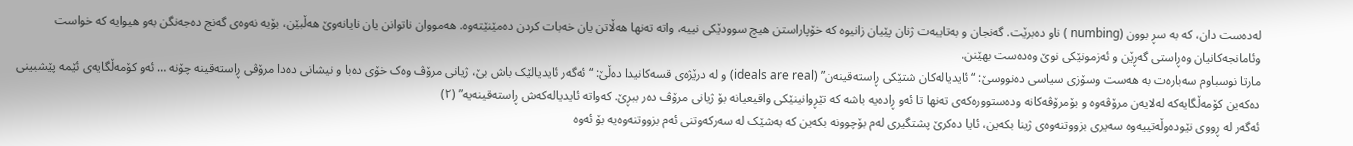لەدەست دان، کە بە سڕ بوون (numbing ) ناو دەبرێت. گەنجان و بەتایبەت ژنان پێیان زانیوە کە خۆپاراستن هیچ سوودێکی نییە، واتە تەنها هەڵاتن یان خەبات کردن دەمێنێتەوە. هەمووان ناتوانن یان نایانەوێ هەڵبێن، بۆیە نەوەی گەنج دەجەنگن بەو هیوایە کە خواست وئامانجەکانیان وەڕاستی گەڕێن و ئەزمونێکی نوێ وەدەست بهێنن.
مارتا نوسباوم سەبارەت بە هەست وسۆزی سیاسی دەنووسێ: “ئایدیالەکان شتێکی ڕاستەقینەن” (ideals are real) و لە درێژەی قسەکانیدا دەڵێ: “ئەگەر ئایدیالێک باش بێ، ژیانی مرۆڤ وەک خۆی دەبا و نیشانی دەدا مرۆڤی ڕاستەقینە چۆنە … ئەو کۆمەڵگایەی ئێمە پێشبینی دەکەین کۆمەڵگایەکە لەلایەن مرۆڤەوە و بۆمرۆڤەکانە ودەستوورەکەی تەنها تا ئەو ڕادەیە باشە کە تێڕوانینێکی واقیعیانە بۆ ژیانی مرۆڤ دەر ببڕێ. کەواتە ئایدیالەکەش ڕاستەقینەیە” (٢)
ئەگەر لە ڕووی نێودەوڵەتییەوە سەیری بزووتنەوەی ژینا بکەین، ئایا دەکرێ پشتگیری لەم بۆچوونە بکەین کە بەشێک لە سەرکەوتنی ئەم بزووتنەوەیە بۆ ئەوە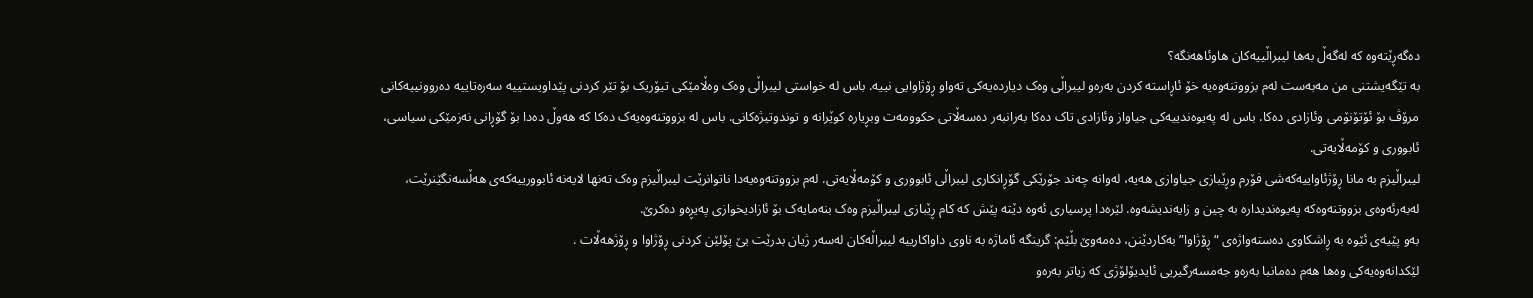دەگەڕێتەوە کە لەگەڵ بەها لیبراڵییەکان هاوئاهەنگە؟
بە تێگەیشتنی من مەبەست لەم بزووتنەوەیە خۆ ئاڕاستە کردن بەرەو لیبراڵی وەک دیاردەیەکی تەواو ڕۆژاوایی نییە. باس لە خواستی لیبراڵی وەک وەڵامێکی تیۆریک بۆ تێر کردنی پێداویستییە سەرەتاییە دەروونییەکانی مرۆڤ بۆ ئۆتۆنۆمی وئازادی دەکا. باس لە پەیوەندییەکی جیاواز وئازادی تاک دەکا بەرانبەر دەسەڵاتی حکوومەت وبڕیارە کوێرانە و توندوتیژەکانی. باس لە بزووتنەوەیەک دەکا کە هەوڵ دەدا بۆ گۆڕانی نەزمێکی سیاسی، ئابووری و کۆمەڵایەتی.
لیبراڵیزم بە مانا ڕۆژئاواییەکەشی فۆرم وڕێبازی جیاوازی هەیە، لەوانە چەند جۆرێکی گۆڕانکاری لیبراڵی ئابووری و کۆمەڵایەتی. لەم بزووتنەوەیەدا ناتوانرێت لیبراڵیزم وەک تەنها لایەنە ئابوورییەکەی هەڵسەنگێنرێت، لەبەرئەوەی بزووتنەوەکە پەیوەندیدارە بە چین و زایەندیشەوە. لێرەدا پرسیاری ئەوە دێتە پێش کە کام ڕێبازی لیبراڵیزم وەک بنەمایەک بۆ ئازادیخوازی پەیڕەو دەکرێ.
بەو پێیەی ئێوە بە ڕاشکاوی دەستەواژەی “ڕۆژاوا” بەکاردێنن، دەمەوێ بڵێم: گرینگە ئاماژە بە ناوی داواکارییە لیبراڵەکان لەسەر ژیان بدرێت بێ پۆلێن کردنی ڕۆژاوا و ڕۆژهەڵات .
لێکدانەوەیەکی وەها هەم دەمانبا بەرەو جەمسەرگیریی ئایدیۆلۆژی کە زیاتر بەرەو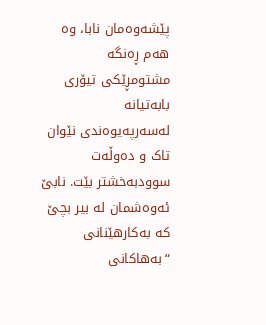پێشەوەمان نابا، وە هەم ڕەنگە مشتومڕێکی تیۆری بابەتیانە لەسەرپەیوەندی نێوان تاک و دەوڵەت سوودبەخشتر بێت. نابێ ئەوەشمان لە بیر بچێ کە بەکارهێنانی “بەهاکانی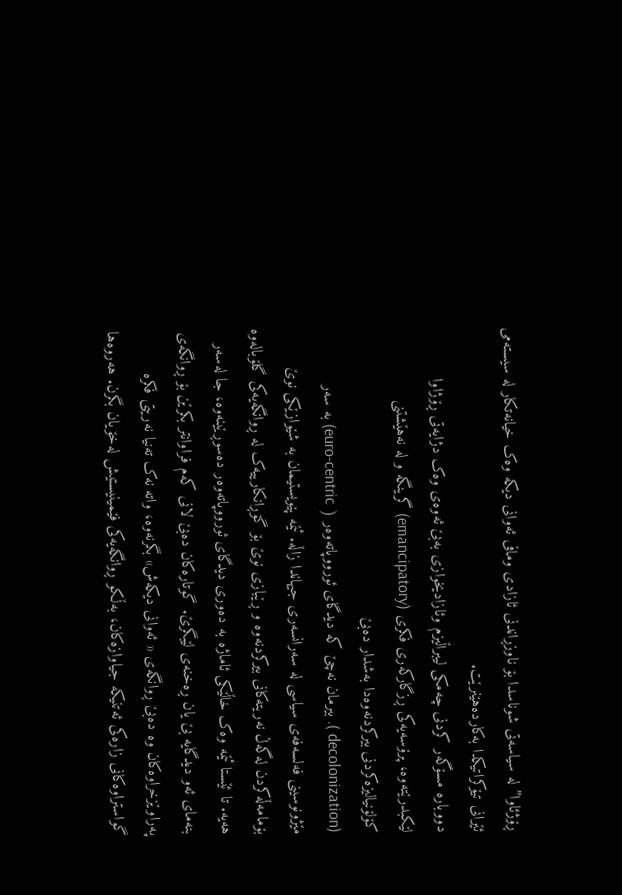ڕۆژئاوا” لە سیاسەتی شوناسدا بۆ ناوزڕاندنی ئازادی ومافی ئەوانی دیکە وەک خیانەتکار لە سیستەمی ئێرانی تیۆکراتیکدا بەکاردەهێنرێت.
دووبارە مسۆگەر کردنی چەمکی لیبراڵیزم وئازادیخوازی بەبێ ئەوەی وەک دژایەتی ڕۆژاوا لێکبدرێتەوە، پرۆسەیەکی ڕزگارکەری فکری (emancipatory) گرینگە و لە نەهێشتنی کۆلۆنیالیزەکردنی بیرکردنەوەدا بەشدار دەبێ
(decolonization ). بیرمان نەچێ کە دیدگای ئورووپاتەوەر ( euro-centric) بە سەر مێژونوسینی فەلسەفەی سیاسی لە سەرانسەری جیهاندا زاڵە. ئێمە پێویستیمان بە شێوازێکی نوێ بۆمامەڵەکردن لەگەڵ نەریتەکانی بیرکردنەوە و ڕێبازی نوێ بۆ گۆڕانکارییەک لە ڕوانگەیەکی گلۆبالەوە هەیە. تا ئێستا ئێمە وەک خاڵێکی ئاماژە بە دەوری دیدگای ئورووپاتەوەر دەسوڕێینەوە، جا لەسەر بنەمای ئەو دیدگایە بێ یان ڕەخنەی لێبگرێ. گوتارەکان دەبێ لانی کەم فراوانتر بکرێن بۆ ڕوانگەی پەراوێزخراوەکان وە دەبێ ڕوانگەی « ئەوانی دیکەش» بگرنەوە، واتە نەک تەنیا نەریتی فکرە گواستراوەکانی زارەکی ئەتنیکە جیاوازەکان، بەڵکو ڕوانگەیەکی فێمینیستیش لەخۆیان بگرن. هەروەها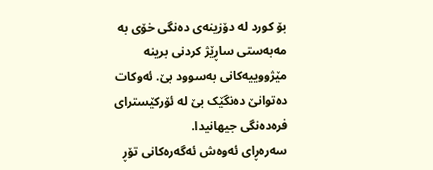بۆ کورد لە دۆزینەی دەنگی خۆی بە مەبەستی ساڕێژ کردنی برینە مێژووییەکانی بەسوود بێ. ئەوکات دەتوانێ دەنگێک بێ لە ئۆرکێسترای فرەدەنگی جیهانیدا.
سەرەڕای ئەوەش ئەگەرەکانی تۆڕ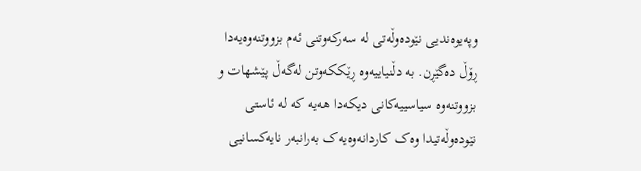وپەیوەندیی نێودەوڵەتی لە سەرکەوتنی ئەم بزووتنەوەیەدا ڕۆڵ دەگێڕن. بە دڵنیاییەوە ڕێککەوتن لەگەڵ پێشهات و بزووتنەوە سیاسییەکانی دیکەدا هەیە کە لە ئاستی نێودەوڵەتیدا وەک کاردانەوەیەک بەرانبەر نایەکسانیی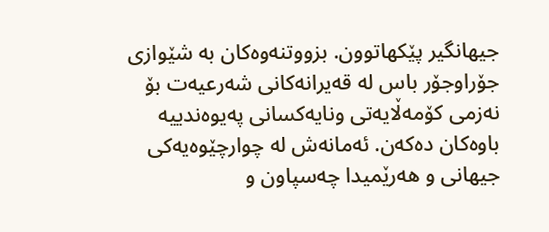جیهانگیر پێکهاتوون. بزووتنەوەکان بە شێوازی جۆراوجۆر باس لە قەیرانەکانی شەرعیەت بۆ نەزمی کۆمەڵایەتی ونایەکسانی پەیوەندییە باوەکان دەکەن. ئەمانەش لە چوارچێوەیەکی جیهانی و هەرێمیدا چەسپاون و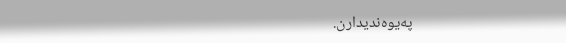پەیوەندیدارن.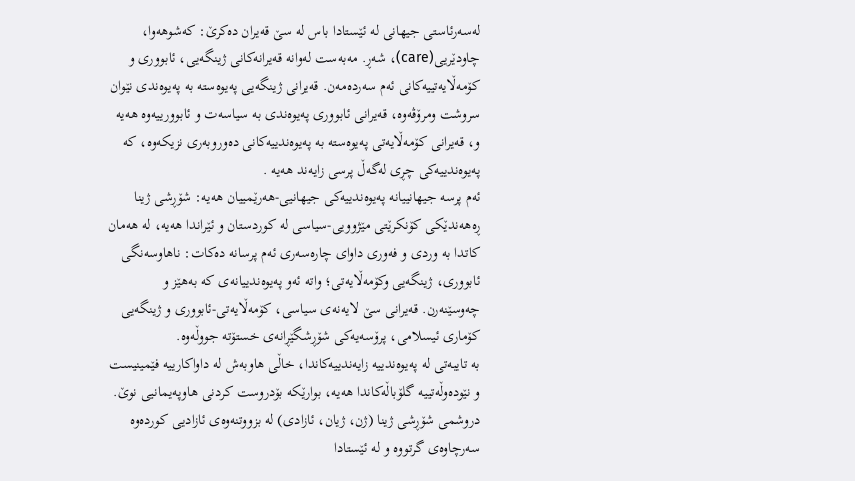لەسەرئاستی جیهانی لە ئێستادا باس لە سێ قەیران دەکرێ: کەشوهەوا، چاودێریی(care)، شەڕ. مەبەست لەوانە قەیرانەکانی ژینگەیی، ئابووری و کۆمەڵایەتییەکانی ئەم سەردەمەن. قەیرانی ژینگەیی پەیوەستە بە پەیوەندی نێوان سروشت ومرۆڤەوە، قەیرانی ئابووری پەیوەندی بە سیاسەت و ئابوورییەوە هەیە و، قەیرانی کۆمەڵایەتی پەیوەستە بە پەیوەندییەکانی دەوروبەری نزیکەوە، کە پەیوەندییەکی چڕی لەگەڵ پرسی زایەند هەیە .
ئەم پرسە جیهانییانە پەیوەندییەکی جیهانیی-هەرێمییان هەیە: شۆڕشی ژینا ڕەهەندێکی کۆنکرێتی مێژوویی-سیاسی لە کوردستان و ئێراندا هەیە، لە هەمان کاتدا بە وردی و فەوری داوای چارەسەری ئەم پرسانە دەکات: ناهاوسەنگی ئابووری، ژینگەیی وکۆمەڵایەتی؛ واتە ئەو پەیوەندییانەی کە بەهێز و چەوسێنەرن. قەیرانی سێ لایەنەی سیاسی، کۆمەڵایەتی-ئابووری و ژینگەیی کۆماری ئیسلامی، پرۆسەیەکی شۆڕشگێڕانەی خستۆتە جووڵەوە.
بە تایبەتی لە پەیوەندییە زایەندییەکاندا، خاڵی هاوبەش لە داواکارییە فێمینیست و نێودەوڵەتییە گلۆباڵەکاندا هەیە، بوارێکە بۆدروست کردنی هاوپەیمانیی نوێ. دروشمی شۆڕشی ژینا (ژن، ژیان، ئازادی) لە بزووتنەوەی ئازادیی کوردەوە سەرچاوەی گرتووە و لە ئێستادا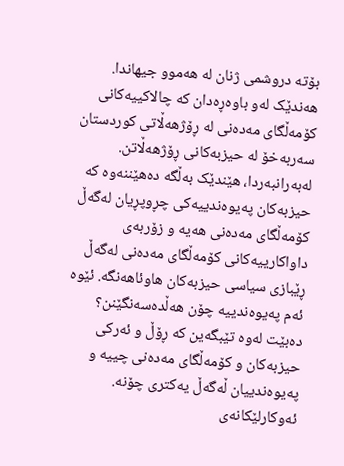بۆتە دروشمی ژنان لە هەموو جیهاندا.
هەندێک لەو باوەڕەدان کە چالاکییەکانی کۆمەڵگای مەدەنی لە ڕۆژهەڵاتی کوردستان سەربەخۆ لە حیزبەکانی ڕۆژهەڵاتن. لەبەرانبەردا، هێندێک بەڵگە دەهێننەوە کە حیزبەکان پەیوەندییەکی چڕوپڕیان لەگەڵ کۆمەڵگای مەدەنی هەیە و زۆربەی داواکارییەکانی کۆمەڵگای مەدەنی لەگەڵ ڕێبازی سیاسی حیزبەکان هاوئاهەنگە. ئێوە ئەم پەیوەندییە چۆن هەڵدەسەنگێنن؟
دەبێت لەوە تێبگەین کە ڕۆڵ و ئەرکی حیزبەکان و کۆمەڵگای مەدەنی چییە و پەیوەندییان ڵەگەڵ یەکتری چۆنە. ئەوکارلێکانەی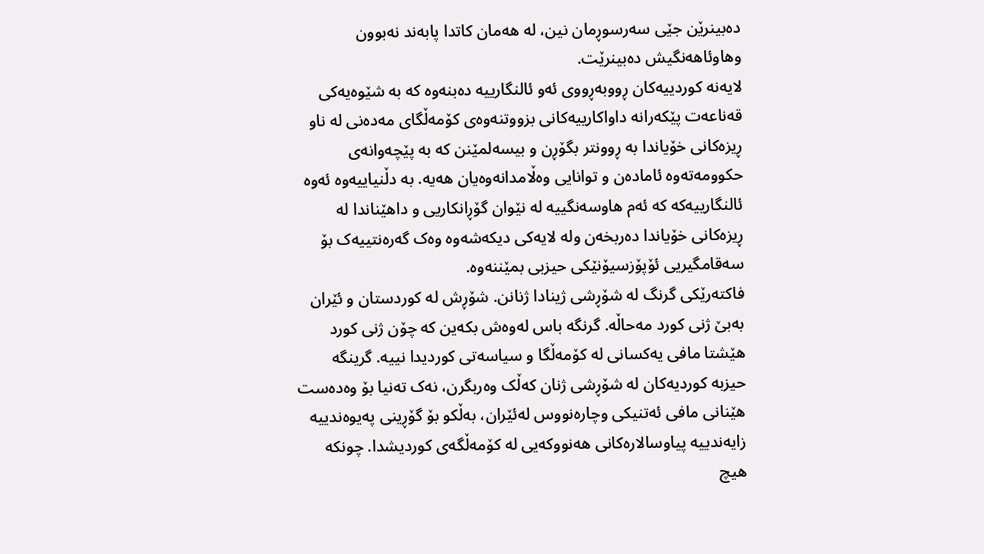دەبینرێن جێی سەرسوڕمان نین، لە هەمان کاتدا پابەند نەبوون وهاوئاهەنگیش دەبینرێت.
لایەنە کوردییەکان ڕووبەڕووی ئەو ئالنگارییە دەبنەوە کە بە شێوەیەکی قەناعەت پێکەرانە داواکارییەکانی بزووتنەوەی کۆمەڵگای مەدەنی لە ناو ڕیزەکانی خۆیاندا بە ڕوونتر بگۆڕن و بیسەلمێنن کە بە پێچەوانەی حکوومەتەوە ئامادەن و توانایی وەڵامدانەوەیان هەیە. بە دڵنیاییەوە ئەوە ئالنگارییەکە کە ئەم هاوسەنگییە لە نێوان گۆڕانکاریی و داهێناندا لە ڕیزەکانی خۆیاندا دەربخەن ولە لایەکی دیکەشەوە وەک گەرەنتییەک بۆ سەقامگیریی ئۆپۆزسیۆنێکی حیزبی بمێننەوە.
فاکتەرێکی گرنگ لە شۆڕشی ژینادا ژنانن. شۆڕش لە کوردستان و ئێران بەبێ ژنی کورد مەحاڵە. گرنگە باس لەوەش بکەین کە چۆن ژنی کورد هێشتا مافی یەکسانی لە کۆمەڵگا و سیاسەتی کوردیدا نییە. گرینگە حیزبە کوردیەکان لە شۆڕشی ژنان کەڵک وەربگرن، نەک تەنیا بۆ وەدەست هێنانی مافی ئەتنیکی وچارەنووس لەئێران، بەڵکو بۆ گۆڕینی پەیوەندییە زایەندییە پیاوسالارەکانی هەنووکەیی لە کۆمەڵگەی کوردیشدا. چونکە هیچ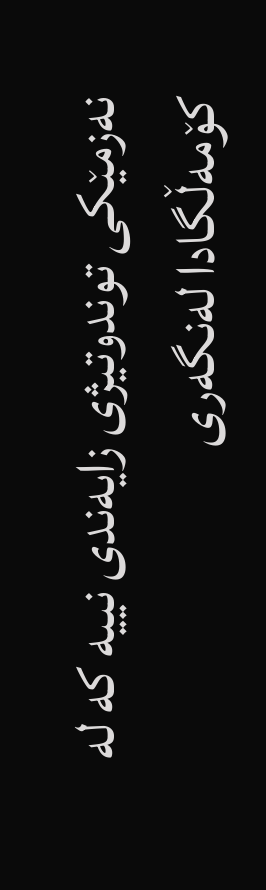نەزمێکی توندوتیژی زایەندی نییە کە لە کۆمەڵگادا لەنگەری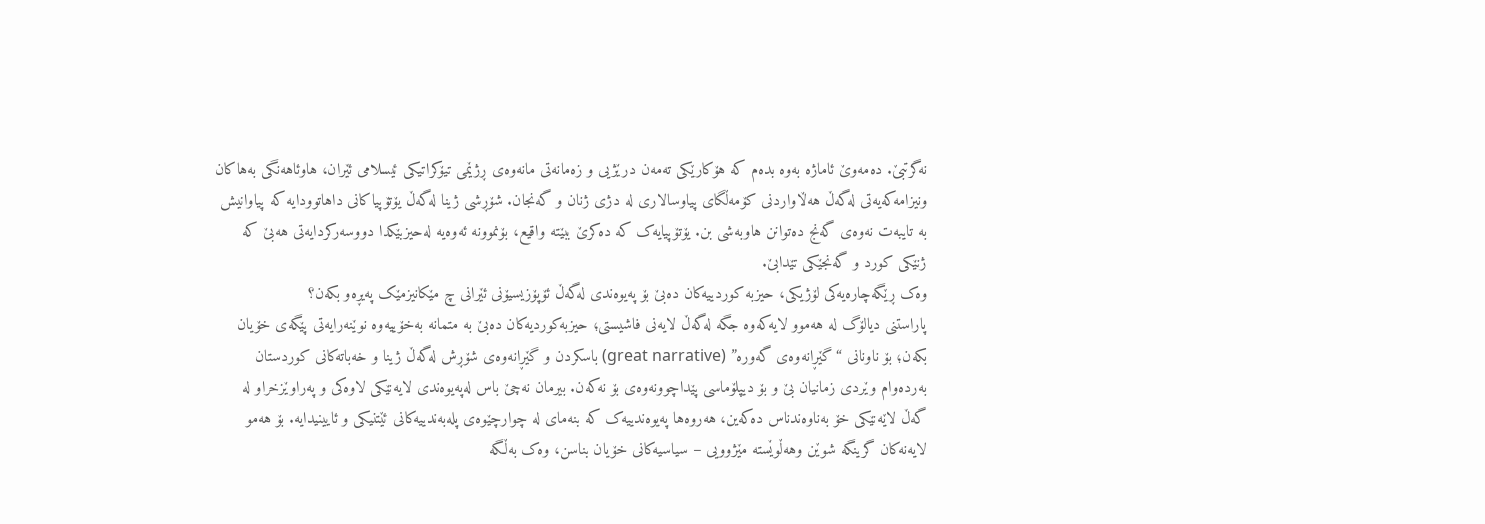نەگرتبێ. دەمەوێ ئاماژە بەوە بدەم کە هۆکارێکی تەمەن درێژیی و زەمانەتی مانەوەی ڕژێمی تیۆکراتیکی ئیسلامی ئێران، هاوئاهەنگی بەهاکان ونیزامەکەیەتی لەگەڵ هەڵاواردنی کۆمەڵگای پیاوسالاری لە دژی ژنان و گەنجان. شۆڕشی ژینا لەگەڵ یۆتۆپیاکانی داهاتوودایە کە پیاوانیش بە تایبەت نەوەی گەنج دەتوانن هاوبەشی بن. یۆتۆپیایەک کە دەکرێ ببێتە واقیع، بۆنموونە ئەوەیە لەحیزبێکدا دووسەرکردایەتی هەبێ کە ژنێکی کورد و گەنجێکی تێدابێ.
وەک ڕێگەچارەیەکی لۆژیکی، حیزبە کوردییەکان دەبێ بۆ پەیوەندی لەگەڵ ئۆپۆزیسیۆنی ئێرانی چ مێکانیزمێک پەیڕەو بکەن؟
پاراستنی دیالۆگ لە هەموو لایەکەوە جگە لەگەڵ لایەنی فاشیستی؛ حیزبەکوردیەکان دەبێ بە متمانە بەخۆییەوە نوێنەرایەتی پێگەی خۆیان بکەن؛ بۆ ناونانی “گێڕانەوەی گەورە” (great narrative) باسکردن و گێڕانەوەی شۆڕش لەگەڵ ژینا و خەباتەکانی کوردستان بەردەوام وێردی زمانیان بێ و بۆ دیپلۆماسی پێداچوونەوەی بۆ نەکەن. بیرمان نەچێ باس لەپەیوەندی لایەنێکی لاوەکی و پەراوێزخراو لە گەڵ لاێەنێکی خۆ بەناوەندناس دەکەین، هەروەها پەیوەندییەک کە بنەمای لە چوارچێوەی پلەبەندییەکانی ئێتنیکی و ئایینیدایە. بۆ هەمو لایەنەکان گرینگە شوێن وهەڵوێستە مێژوویی – سیاسیەکانی خۆیان بناسن، وەک بەڵگە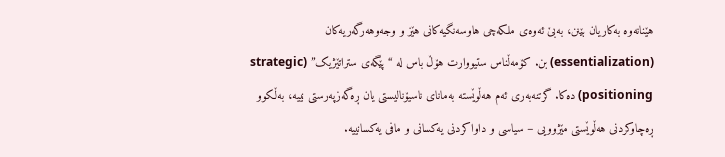هێنانەوە بەکاریان بێنن، بەبێ ئەوەی ملکەچی هاوسەنگیەکانی هێز و وجەوهەرگەریەکان (essentialization) بن. کۆمەڵناس ستیووارت هۆڵ باس لە “پێگەی ستراتێژیک” (strategic positioning) دەکا. گرتنەبەری ئەم هەڵوێستە بەمانای ناسیۆنالیستی یان ڕەگەزپەرستی نییە، بەڵکوو ڕەچاوکردنی هەڵوێستی مێژوویی – سیاسی و داواکردنی یەکسانی و مافی یەکسانییە.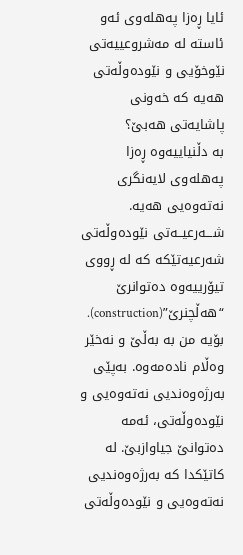ئایا ڕەزا پەهلەوی ئەو ئاستە لە مەشروعییەتی نێوخۆیی و نێودەوڵەتی هەیە کە خەونی پاشایەتی هەبێ؟
بە دڵنیاییەوە ڕەزا پەهلەوی لایەنگری نەتەوەیی هەیە. شـــەرعیــەتی نێودەوڵەتی شەرعیەتێکە کە لە ڕووی تیۆرییەوە دەتوانرێ “هەڵچنرێ”(construction). بۆیە من بە بەڵێ و نەخێر وەڵام نادەمەوە. بەپێی بەرژەوەندیی نەتەوەیی و نێودەوڵەتی، ئەمە دەتوانێ جیاوازبێ. لە کاتێکدا کە بەرژەوەندیی نەتەوەیی و نێودەوڵەتی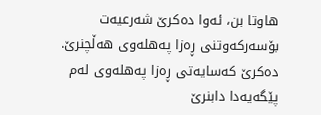هاوتا بن، ئەوا دەکرێ شەرعیەت بۆسەرکەوتنی ڕەزا پەهلەوی هەڵچنرێ.
دەکرێ کەسایەتی ڕەزا پەهلەوی لەم پێگەیەدا دابنرێ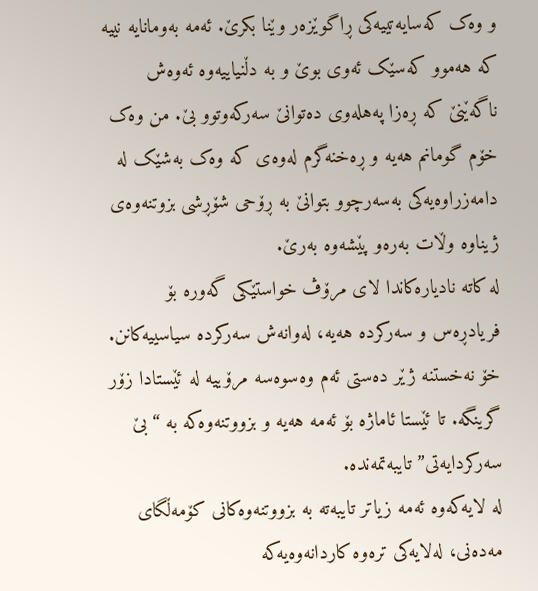و وەک کەسایەتییەکی ڕاگوێزەر وێنا بکرێ. ئەمە بەومانایە نییە کە هەموو کەسێک ئەوی بوێ و بە دڵنیاییەوە ئەوەش ناگەێنێ کە ڕەزا پەهلەوی دەتوانێ سەرکەوتوو بێ. من وەک خۆم گومانم هەیە و ڕەخنەگرم لەوەی کە وەک بەشێک لە دامەزراوەیەکی بەسەرچوو بتوانێ بە ڕۆحی شۆڕشی بزوتنەوەی ژیناوە وڵات بەرەو پێشەوە بەرێ.
لە کاتە نادیارەکاندا لای مرۆڤ خواستێکی گەورە بۆ فریادڕەس و سەرکردە هەیە، لەوانەش سەرکردە سیاسییەکانن. خۆ نەخستنە ژێر دەستی ئەم وەسوەسە مرۆییە لە ئێستادا زۆر گرینگە. تا ئێستا ئاماژە بۆ ئەمە هەیە و بزووتنەوەکە بە “بێ سەرکردایەتی” تایبەتمەندە.
لە لایەکەوە ئەمە زیاتر تایبەتە بە بزووتنەوەکانی کۆمەڵگای مەدەنی، لەلایەکی ترەوە کاردانەوەیەکە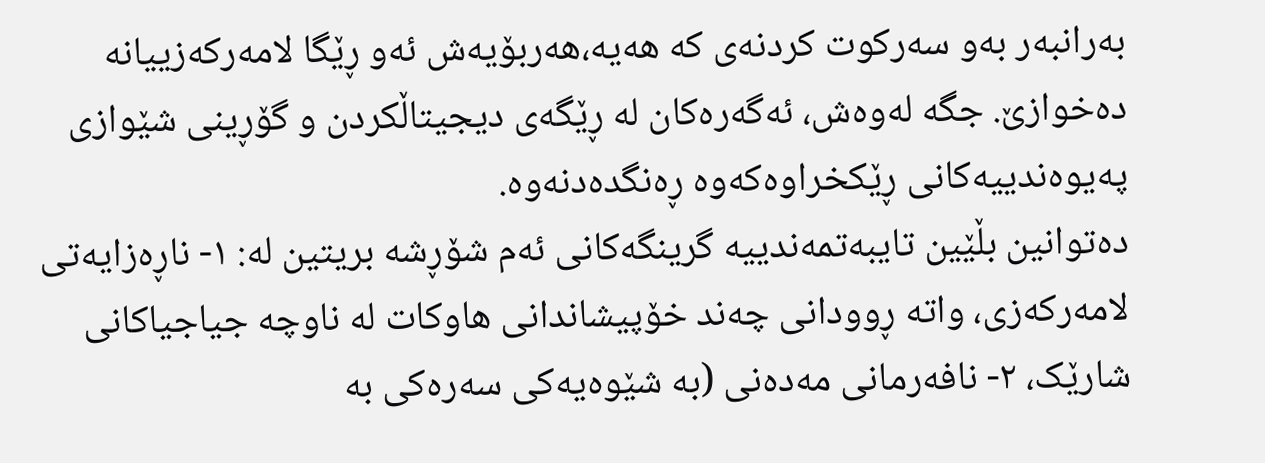بەرانبەر بەو سەرکوت کردنەی کە هەیە،هەربۆیەش ئەو ڕێگا لامەرکەزییانە دەخوازێ. جگە لەوەش، ئەگەرەکان لە ڕێگەی دیجیتاڵکردن و گۆڕینی شێوازی پەیوەندییەکانی ڕێکخراوەکەوە ڕەنگدەدنەوە.
دەتوانین بڵێین تایبەتمەندییە گرینگەکانی ئەم شۆڕشە بریتین لە: ١- ناڕەزایەتی لامەرکەزی، واتە ڕوودانی چەند خۆپیشاندانی هاوکات لە ناوچە جیاجیاکانی شارێک، ٢- نافەرمانی مەدەنی (بە شێوەیەکی سەرەکی بە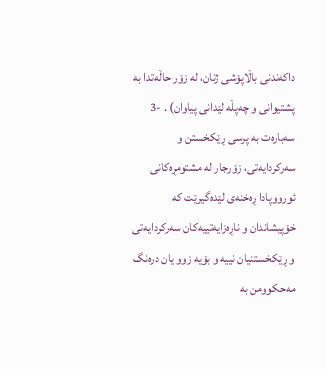داکەندنی باڵاپۆشی ژنان، لە زۆر حاڵەتدا بە پشتیوانی و چەپڵە لێدانی پیاوان) . -3 سەبارەت بە پرسی ڕێکخستن و سەرکردایەتی، زۆرجار لە مشتومڕەکانی ئورووپادا ڕەخنەی لێدەگیرێت کە خۆپیشاندان و ناڕەزایەتییەکان سەرکردایەتی و ڕێکخستنیان نییە و بۆیە زوو یان درەنگ مەحکوومن بە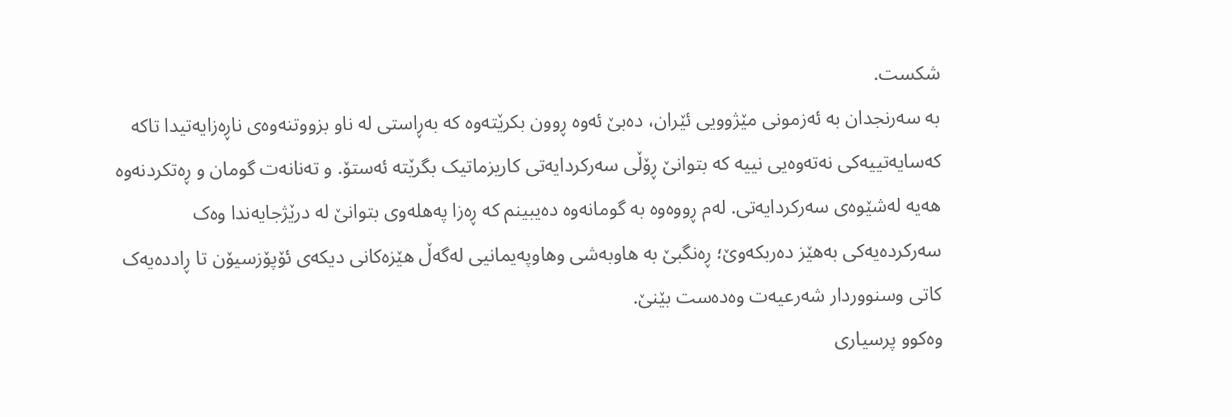شکست.
بە سەرنجدان بە ئەزمونی مێژوویی ئێران، دەبێ ئەوە ڕوون بکرێتەوە کە بەڕاستی لە ناو بزووتنەوەی ناڕەزایەتیدا تاکە کەسایەتییەکی نەتەوەیی نییە کە بتوانێ ڕۆڵی سەرکردایەتی کاریزماتیک بگرێتە ئەستۆ. و تەنانەت گومان و ڕەتکردنەوە هەیە لەشێوەی سەرکردایەتی. لەم ڕووەوە بە گومانەوە دەیبینم کە ڕەزا پەهلەوی بتوانێ لە درێژجایەندا وەک سەرکردەیەکی بەهێز دەربکەوێ؛ ڕەنگبێ بە هاوبەشی وهاوپەیمانیی لەگەڵ هێزەکانی دیکەی ئۆپۆزسیۆن تا ڕاددەیەک کاتی وسنووردار شەرعیەت وەدەست بێنێ.
وەکوو پرسیاری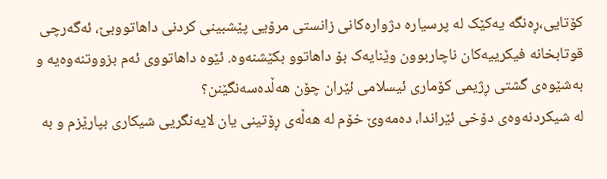کۆتایی،ڕەنگە یەکێک لە پرسیارە دژوارەکانی زانستی مرۆیی پێشبینی کردنی داهاتووبێ، ئەگەرچی قوتابخانە فیکرییەکان ناچاربوون وێنایەک بۆ داهاتوو بکێشنەوە. ئێوە داهاتووی ئەم بزووتنەوەیە و بەشێوەی گشتی ڕژیمی کۆماری ئیسلامی ئێران چۆن هەڵدەسەنگێنن؟
لە شیکردنەوەی دۆخی ئێراندا، دەمەوێ خۆم لە هەڵەی ڕۆتینی یان لایەنگریی شیکاری بپارێزم و بە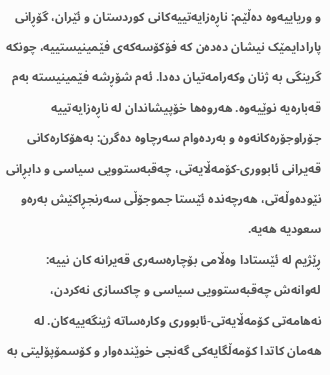و وریاییەوە دەڵێم: ناڕەزایەتییەکانی کوردستان و ئێران، گۆڕانی پارادایمێک نیشان دەدەن کە فۆکۆسەکەی فێمینیستییە، چونکە گرینگی بە ژنان وکەرامەتیان دەدا. ئەم شۆڕشە فێمینیستە بەم قەبارەیە نوێیەوە. هەروەها خۆپیشاندان لە ناڕەزایەتییە جۆراوجۆرەکانەوە و بەردەوام سەرچاوە دەگرن: بەهۆکارەکانی قەیرانی ئابووری-کۆمەڵایەتی، چەقبەستوویی سیاسی و دابڕانی نێودەوڵەتی، هەرچەندە ئێستا جموجۆڵی سەرنجڕاکێش بەرەو سعودیە هەیە.
ڕێژیم لە ئێستادا وەڵامی بۆچارەسەری قەیرانە کان نییە: لەوانەش چەقبەستوویی سیاسی و چاکسازی نەکردن، نەهامەتی کۆمەڵایەتی-ئابووری وکارەساتە ژینگەییەکان. لە هەمان کاتدا کۆمەڵگایەکی گەنجی خوێندەوار و کۆسمۆپۆلیتی بە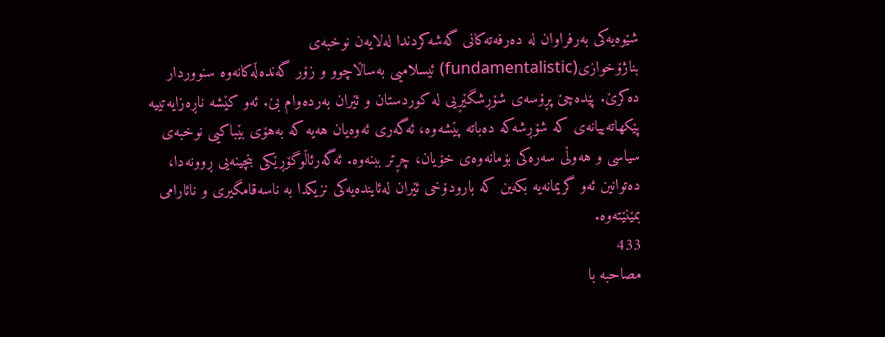شێوەیەکی بەرفراوان لە دەرفەتەکانی گەشەکردندا لەلایەن نوخبەی بناژۆخوازی(fundamentalistic) ئیسلامیی بەساڵاچوو و زۆر گەندەڵەکانەوە سنووردار دەکرێ. پێدەچێ پڕۆسەی شۆڕشگێڕیی لە کوردستان و ئێران بەردەوام بێ. ئەو کێشە ناڕەزایەتییە پێکهاتەییانەی کە شۆڕشەکە دەباتە پێشەوە، ئەگەری ئەوەیان هەیە کە بەهۆی بێباکیی نوخبەی سیاسی و هەوڵی سەرەکی بۆمانەوەی خۆیان، چڕتر ببنەوە. ئەگەرئاڵوگۆڕێکی بنچینەیی ڕوونەدا، دەتوانین ئەو گریمانەیە بکەین کە بارودۆخی ئێران لەئایندەیەکی نزیکدا بە ناسەقامگیری و نائارامی بمێنێتەوە.
433
مصاحبە با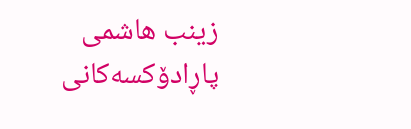زینب هاشمی
پاڕادۆکسەکانی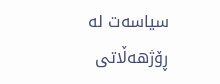سیاسەت لە ڕۆژهەڵاتی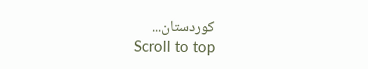کوردستان...
Scroll to top